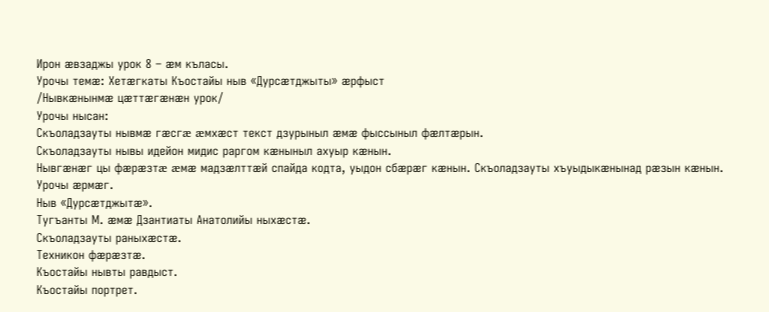Ирон æвзаджы урок 8 – æм къласы.
Урочы темæ: Хетæгкаты Къостайы ныв «Дурсæтджыты» æрфыст
/Нывкæнынмæ цæттæгæнæн урок/
Урочы нысан:
Скъоладзауты нывмæ гæсгæ æмхæст текст дзурыныл æмæ фыссыныл фæлтæрын.
Скъоладзауты нывы идейон мидис раргом кæныныл ахуыр кæнын.
Нывгæнæг цы фæрæзтæ æмæ мадзæлттæй спайда кодта, уыдон сбæрæг кæнын. Скъоладзауты хъуыдыкæнынад рæзын кæнын.
Урочы æрмæг.
Ныв «Дурсæтджытæ».
Тугъанты М. æмæ Дзантиаты Анатолийы ныхæстæ.
Скъоладзауты раныхæстæ.
Техникон фæрæзтæ.
Къостайы нывты равдыст.
Къостайы портрет.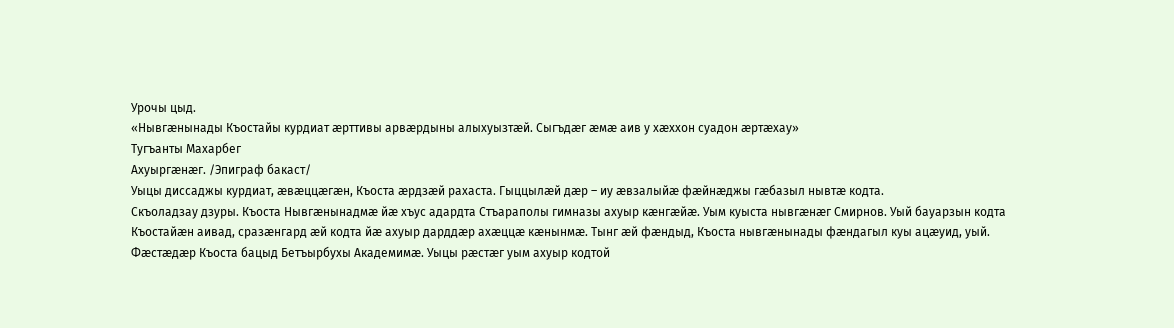Урочы цыд.
«Нывгæнынады Къостайы курдиат æрттивы арвæрдыны алыхуызтæй. Сыгъдæг æмæ аив у хæххон суадон æртæхау»
Тугъанты Махарбег
Ахуыргæнæг. /Эпиграф бакаст/
Уыцы диссаджы курдиат, æвæццæгæн, Къоста æрдзæй рахаста. Гыццылæй дæр – иу æвзалыйæ фæйнæджы гæбазыл нывтæ кодта.
Скъоладзау дзуры. Къоста Нывгæнынадмæ йæ хъус адардта Стъараполы гимназы ахуыр кæнгæйæ. Уым куыста нывгæнæг Смирнов. Уый бауарзын кодта Къостайæн аивад, сразæнгард æй кодта йæ ахуыр дарддæр ахæццæ кæнынмæ. Тынг æй фæндыд, Къоста нывгæнынады фæндагыл куы ацæуид, уый. Фæстæдæр Къоста бацыд Бетъырбухы Академимæ. Уыцы рæстæг уым ахуыр кодтой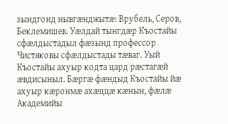зындгонд нывгæнджытæ: Врубель, Серов, Беклемишев. Уæлдай тынгдæр Къостайы сфæлдыстадыл фæзынд профессор Чистяковы сфæлдыстады тæваг. Уый Къостайы ахуыр кодта цард рæстагæй æвдисыныл. Бæргæ фæндыд Къостайы йæ ахуыр кæронмæ ахæццæ кæнын, фæлæ Академийы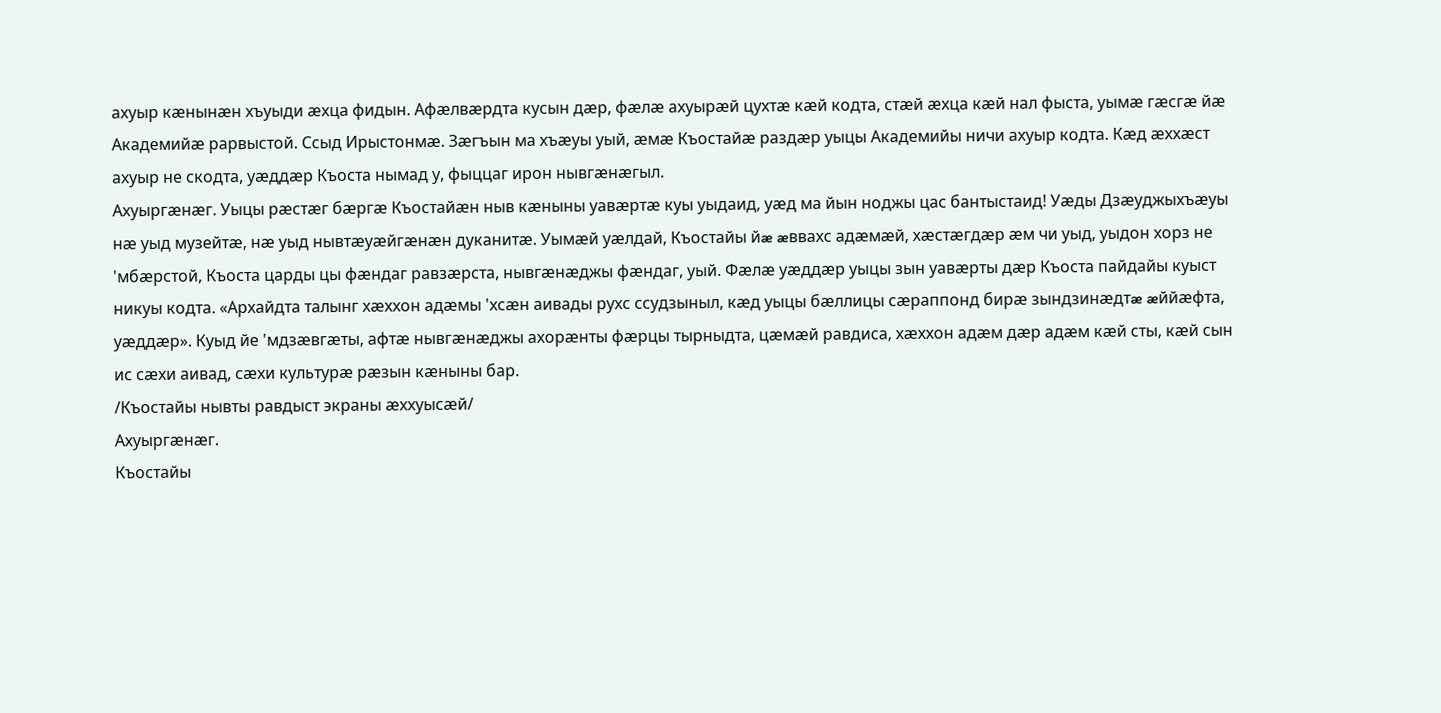ахуыр кæнынæн хъуыди æхца фидын. Афæлвæрдта кусын дæр, фæлæ ахуырæй цухтæ кæй кодта, стæй æхца кæй нал фыста, уымæ гæсгæ йæ Академийæ рарвыстой. Ссыд Ирыстонмæ. Зæгъын ма хъæуы уый, æмæ Къостайæ раздæр уыцы Академийы ничи ахуыр кодта. Кæд æххæст ахуыр не скодта, уæддæр Къоста нымад у, фыццаг ирон нывгæнæгыл.
Ахуыргæнæг. Уыцы рæстæг бæргæ Къостайæн ныв кæныны уавæртæ куы уыдаид, уæд ма йын ноджы цас бантыстаид! Уæды Дзæуджыхъæуы нæ уыд музейтæ, нæ уыд нывтæуæйгæнæн дуканитæ. Уымæй уæлдай, Къостайы йæ æввахс адæмæй, хæстæгдæр æм чи уыд, уыдон хорз не 'мбæрстой, Къоста царды цы фæндаг равзæрста, нывгæнæджы фæндаг, уый. Фæлæ уæддæр уыцы зын уавæрты дæр Къоста пайдайы куыст никуы кодта. «Архайдта талынг хæххон адæмы 'хсæн аивады рухс ссудзыныл, кæд уыцы бæллицы сæраппонд бирæ зындзинæдтæ æййæфта, уæддæр». Куыд йе 'мдзæвгæты, афтæ нывгæнæджы ахорæнты фæрцы тырныдта, цæмæй равдиса, хæххон адæм дæр адæм кæй сты, кæй сын ис сæхи аивад, сæхи культурæ рæзын кæныны бар.
/Къостайы нывты равдыст экраны æххуысæй/
Ахуыргæнæг.
Къостайы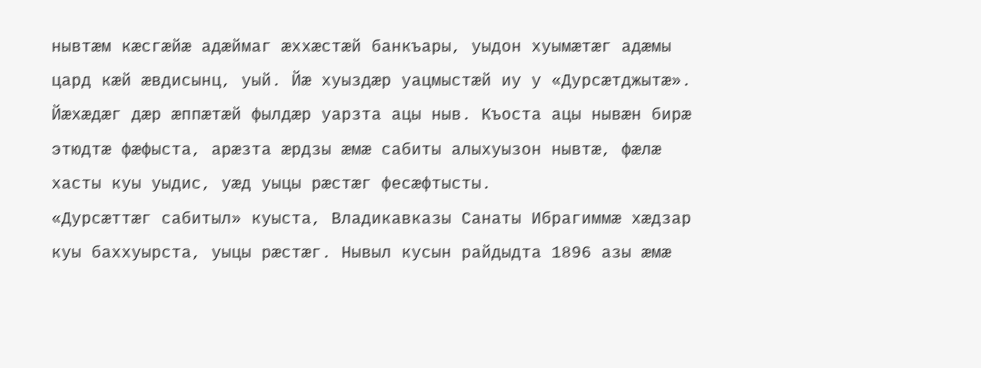нывтæм кæсгæйæ адæймаг æххæстæй банкъары, уыдон хуымæтæг адæмы цард кæй æвдисынц, уый. Йæ хуыздæр уацмыстæй иу у «Дурсæтджытæ». Йæхæдæг дæр æппæтæй фылдæр уарзта ацы ныв. Къоста ацы нывæн бирæ этюдтæ фæфыста, арæзта æрдзы æмæ сабиты алыхуызон нывтæ, фæлæ хасты куы уыдис, уæд уыцы рæстæг фесæфтысты.
«Дурсæттæг сабитыл» куыста, Владикавказы Санаты Ибрагиммæ хæдзар куы баххуырста, уыцы рæстæг. Нывыл кусын райдыдта 1896 азы æмæ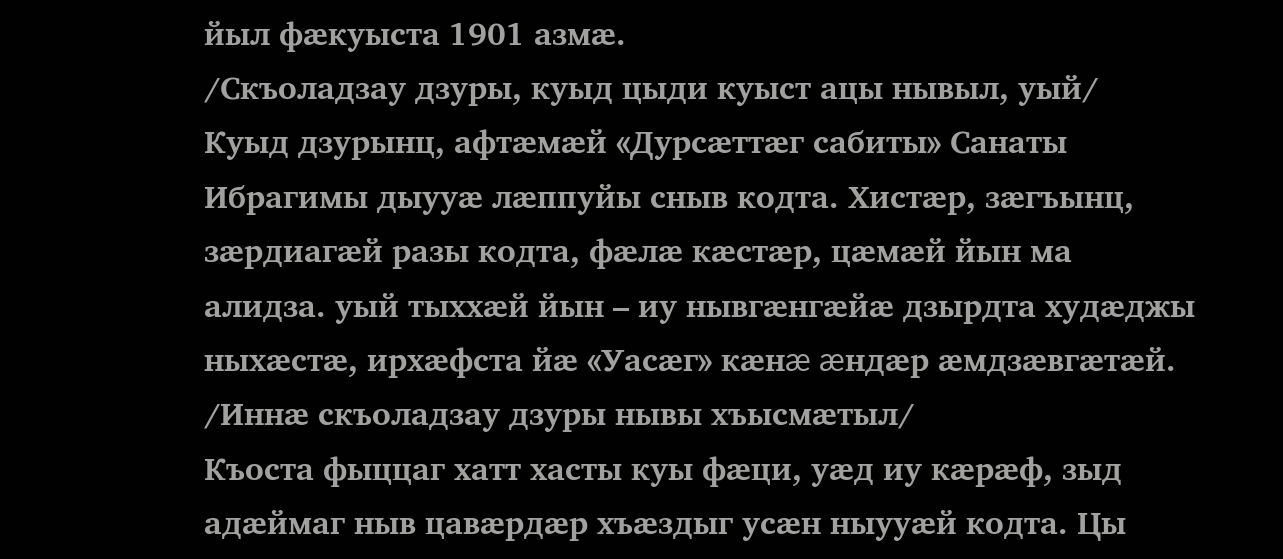йыл фæкуыста 1901 азмæ.
/Скъоладзау дзуры, куыд цыди куыст ацы нывыл, уый/
Куыд дзурынц, афтæмæй «Дурсæттæг сабиты» Санаты Ибрагимы дыууæ лæппуйы сныв кодта. Хистæр, зæгъынц, зæрдиагæй разы кодта, фæлæ кæстæр, цæмæй йын ма алидза. уый тыххæй йын – иу нывгæнгæйæ дзырдта худæджы ныхæстæ, ирхæфста йæ «Уасæг» кæнæ æндæр æмдзæвгæтæй.
/Иннæ скъоладзау дзуры нывы хъысмæтыл/
Къоста фыццаг хатт хасты куы фæци, уæд иу кæрæф, зыд адæймаг ныв цавæрдæр хъæздыг усæн ныууæй кодта. Цы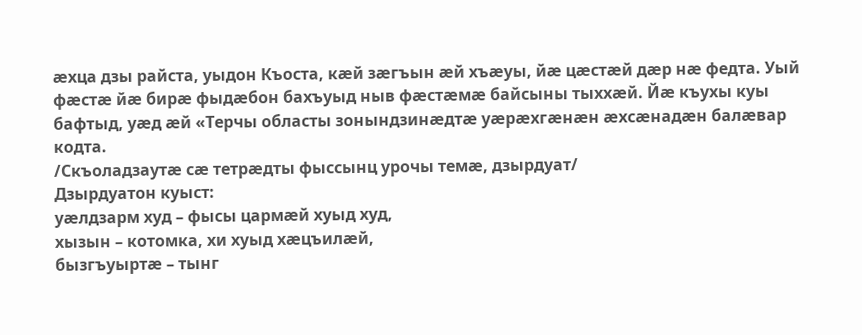æхца дзы райста, уыдон Къоста, кæй зæгъын æй хъæуы, йæ цæстæй дæр нæ федта. Уый фæстæ йæ бирæ фыдæбон бахъуыд ныв фæстæмæ байсыны тыххæй. Йæ къухы куы бафтыд, уæд æй «Терчы областы зонындзинæдтæ уæрæхгæнæн æхсæнадæн балæвар кодта.
/Скъоладзаутæ сæ тетрæдты фыссынц урочы темæ, дзырдуат/
Дзырдуатон куыст:
уæлдзарм худ – фысы цармæй хуыд худ,
хызын – котомка, хи хуыд хæцъилæй,
бызгъуыртæ – тынг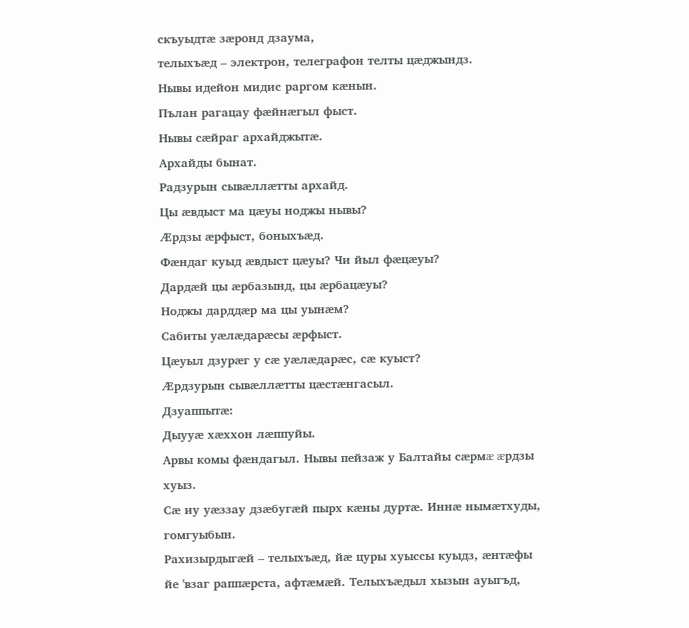скъуыдтæ зæронд дзаума,
телыхъæд – электрон, телеграфон телты цæджындз.
Нывы идейон мидис раргом кæнын.
Пълан рагацау фæйнæгыл фыст.
Нывы сæйраг архайджытæ.
Архайды бынат.
Радзурын сывæллæтты архайд.
Цы æвдыст ма цæуы ноджы нывы?
Æрдзы æрфыст, боныхъæд.
Фæндаг куыд æвдыст цæуы? Чи йыл фæцæуы?
Дардæй цы æрбазынд, цы æрбацæуы?
Ноджы дарддæр ма цы уынæм?
Сабиты уæлæдарæсы æрфыст.
Цæуыл дзурæг у сæ уæлæдарæс, сæ куыст?
Æрдзурын сывæллæтты цæстæнгасыл.
Дзуаппытæ:
Дыууæ хæххон лæппуйы.
Арвы комы фæндагыл. Нывы пейзаж у Балтайы сæрмæ æрдзы хуыз.
Сæ иу уæззау дзæбугæй пырх кæны дуртæ. Иннæ нымæтхуды, гомгуыбын.
Рахизырдыгæй – телыхъæд, йæ цуры хуыссы куыдз, æнтæфы йе 'взаг раппæрста, афтæмæй. Телыхъæдыл хызын ауыгъд,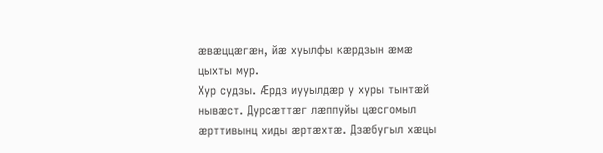æвæццæгæн, йæ хуылфы кæрдзын æмæ цыхты мур.
Хур судзы. Æрдз иууылдæр у хуры тынтæй нывæст. Дурсæттæг лæппуйы цæсгомыл æрттивынц хиды æртæхтæ. Дзæбугыл хæцы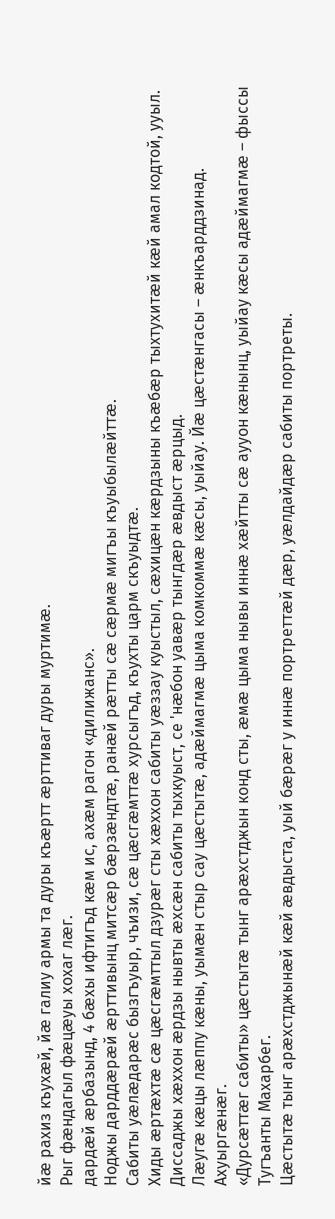йæ рахиз къухæй, йæ галиу армы та дуры къæртт æрттиваг дуры муртимæ.
Рыг фæндагыл фæцæуы хохаг лæг.
дардæй æрбазынд, 4 бæхы ифтигъд кæм ис, ахæм рагон «дилижанс».
Ноджы дарддæрæй æрттивынц митсæр бæрзæндтæ, ранæй рæтты сæ сæрмæ мигъы къуыбылæйттæ.
Сабиты уæлæдарæс бызгъуыр, чъизи, сæ цæсгæмттæ хурсыгъд, къухты царм скъуыдтæ.
Хиды æртæхтæ сæ цæсгæмттыл дзурæг сты хæххон сабиты уæззау куыстыл, сæхицæн кæрдзыны къæбæр тыхтухитæй кæй амал кодтой, ууыл. Диссаджы хæххон æрдзы нывты æхсæн сабиты тыхкуыст, се 'нæбон уавæр тынгдæр æвдыст æрцыд.
Лæугæ кæцы лæппу кæны, уымæн стыр сау цæстытæ, адæймагмæ цыма комкоммæ кæсы, уыйау. Йæ цæстæнгасы – æнкъарддзинад.
Ахуыргæнæг.
«Дурсæттæг сабиты» цæстытæ тынг арæхстджын конд сты, æмæ цыма нывы иннæ хæйтты сæ аууон кæнынц, уыйау кæсы адæймагмæ – фыссы Тугъанты Махарбег.
Цæстытæ тынг арæхстджынæй кæй æвдыста, уый бæрæг у иннæ портреттæй дæр, уæлдайдæр сабиты портреты.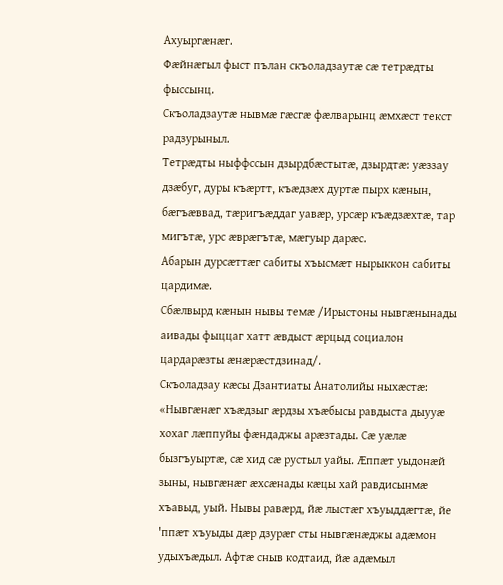Ахуыргæнæг.
Фæйнæгыл фыст пълан скъоладзаутæ сæ тетрæдты фыссынц.
Скъоладзаутæ нывмæ гæсгæ фæлварынц æмхæст текст радзурыныл.
Тетрæдты ныффссын дзырдбæстытæ, дзырдтæ: уæззау дзæбуг, дуры къæртт, къæдзæх дуртæ пырх кæнын, бæгъæввад, тæригъæддаг уавæр, урсæр къæдзæхтæ, тар мигътæ, урс æврæгътæ, мæгуыр дарæс.
Абарын дурсæттæг сабиты хъысмæт нырыккон сабиты цардимæ.
Сбæлвырд кæнын нывы темæ /Ирыстоны нывгæнынады аивады фыццаг хатт æвдыст æрцыд социалон цардарæзты æнæрæстдзинад/.
Скъоладзау кæсы Дзантиаты Анатолийы ныхæстæ:
«Нывгæнæг хъæдзыг æрдзы хъæбысы равдыста дыууæ хохаг лæппуйы фæндаджы арæзтады. Сæ уæлæ бызгъуыртæ, сæ хид сæ рустыл уайы. Æппæт уыдонæй зыны, нывгæнæг æхсæнады кæцы хай равдисынмæ хъавыд, уый. Нывы равæрд, йæ лыстæг хъуыддæгтæ, йе 'ппæт хъуыды дæр дзурæг сты нывгæнæджы адæмон удыхъæдыл. Афтæ сныв кодтаид, йæ адæмыл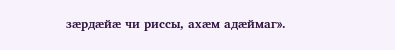зæрдæйæ чи риссы, ахæм адæймаг».